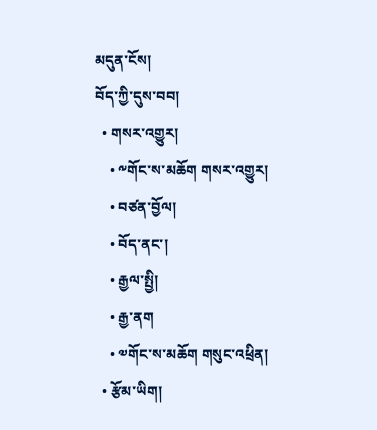མདུན་ངོས།
བོད་ཀྱི་དུས་བབ།
  • གསར་འགྱུར།
    • ༸གོང་ས་མཆོག གསར་འགྱུར།
    • བཙན་བྱོལ།
    • བོད་ནང་།
    • རྒྱལ་སྤྱི།
    • རྒྱ་ནག
    • ༧གོང་ས་མཆོག གསུང་འཕྲིན།
  • རྩོམ་ཡིག།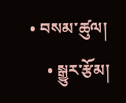• བསམ་ཚུལ།
    • སྒྱུར་རྩོམ།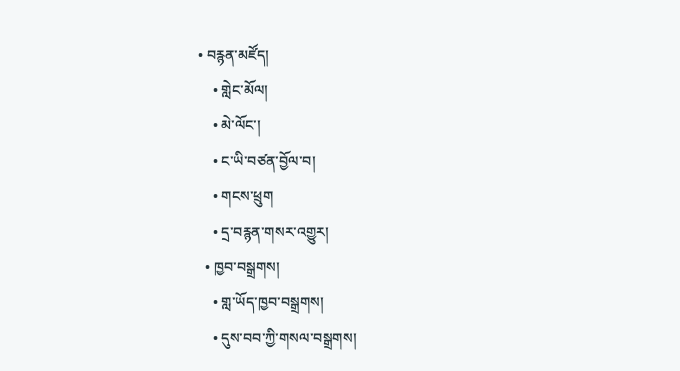• བརྙན་མཛོད།
    • གླེང་མོལ།
    • མེ་ལོང་།
    • ང་ཡི་བཙན་བྱོལ་བ།
    • གངས་ཕྲུག
    • དྲ་བརྙན་གསར་འགྱུར།
  • ཁྱབ་བསྒྲགས།
    • གླ་ཡོད་ཁྱབ་བསྒྲགས།
    • དུས་བབ་ཀྱི་གསལ་བསྒྲགས།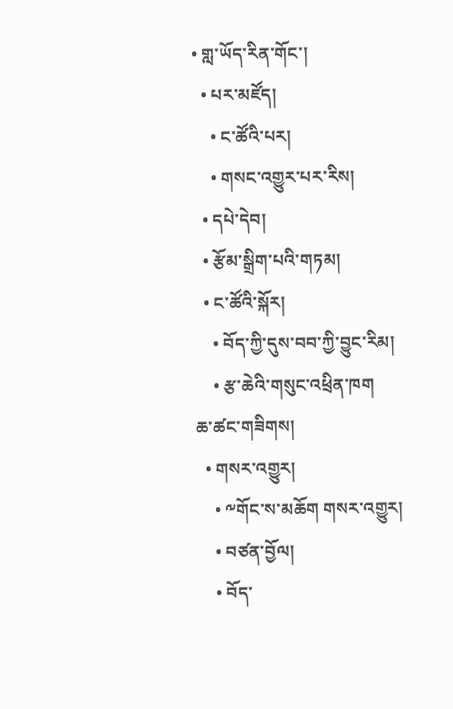• གླ་ཡོད་རིན་གོང་།
  • པར་མཛོད།
    • ང་ཚོའི་པར།
    • གསང་འགྱུར་པར་རིས།
  • དཔེ་དེབ།
  • རྩོམ་སྒྲིག་པའི་གཏམ།
  • ང་ཚོའི་སྐོར།
    • བོད་ཀྱི་དུས་བབ་ཀྱི་བྱུང་རིམ།
    • རྩ་ཆེའི་གསུང་འཕྲིན་ཁག
ཆ་ཚང་གཟིགས།
  • གསར་འགྱུར།
    • ༸གོང་ས་མཆོག གསར་འགྱུར།
    • བཙན་བྱོལ།
    • བོད་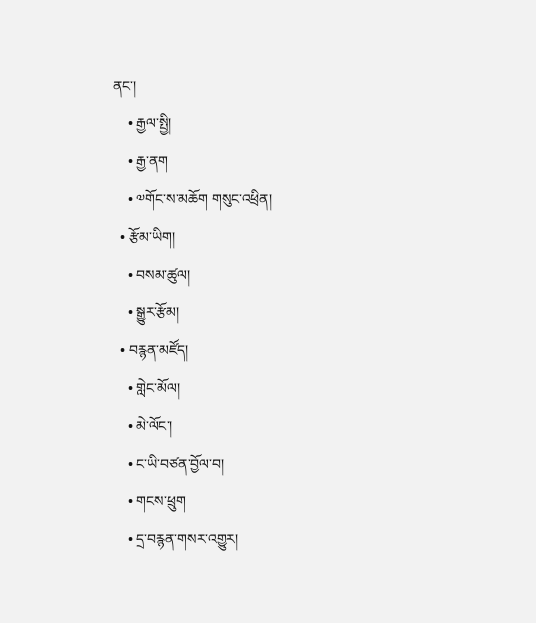ནང་།
    • རྒྱལ་སྤྱི།
    • རྒྱ་ནག
    • ༧གོང་ས་མཆོག གསུང་འཕྲིན།
  • རྩོམ་ཡིག།
    • བསམ་ཚུལ།
    • སྒྱུར་རྩོམ།
  • བརྙན་མཛོད།
    • གླེང་མོལ།
    • མེ་ལོང་།
    • ང་ཡི་བཙན་བྱོལ་བ།
    • གངས་ཕྲུག
    • དྲ་བརྙན་གསར་འགྱུར།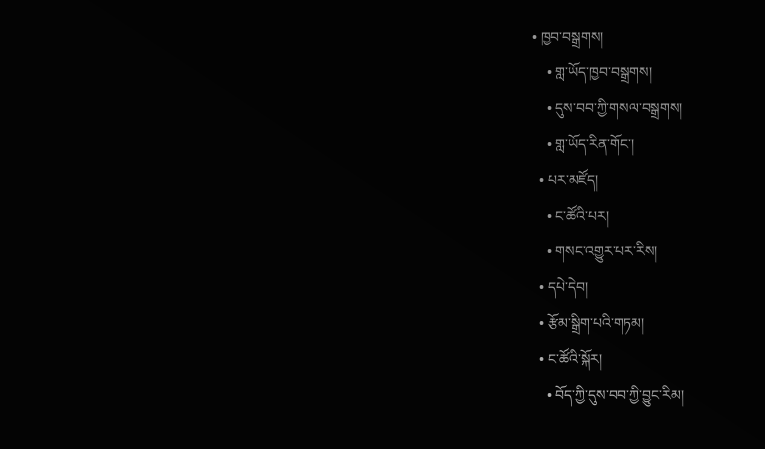• ཁྱབ་བསྒྲགས།
    • གླ་ཡོད་ཁྱབ་བསྒྲགས།
    • དུས་བབ་ཀྱི་གསལ་བསྒྲགས།
    • གླ་ཡོད་རིན་གོང་།
  • པར་མཛོད།
    • ང་ཚོའི་པར།
    • གསང་འགྱུར་པར་རིས།
  • དཔེ་དེབ།
  • རྩོམ་སྒྲིག་པའི་གཏམ།
  • ང་ཚོའི་སྐོར།
    • བོད་ཀྱི་དུས་བབ་ཀྱི་བྱུང་རིམ།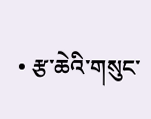• རྩ་ཆེའི་གསུང་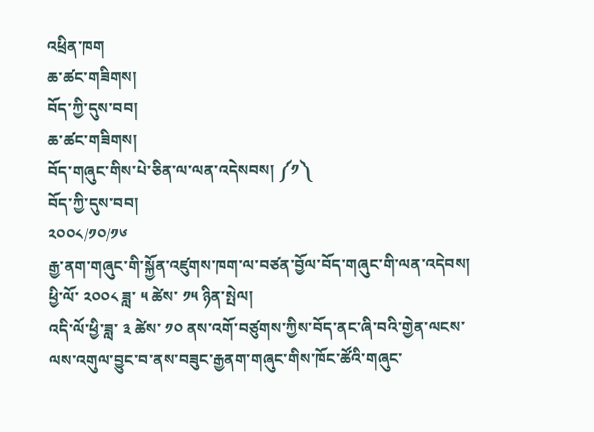འཕྲིན་ཁག
ཆ་ཚང་གཟིགས།
བོད་ཀྱི་དུས་བབ།
ཆ་ཚང་གཟིགས།
བོད་གཞུང་གིས་པེ་ཅིན་ལ་ལན་འདེསབས། ༼༡༽
བོད་ཀྱི་དུས་བབ།
༢༠༠༨/༡༠/༡༦
རྒྱ་ནག་གཞུང་གི་སྐྱོན་འཛུགས་ཁག་ལ་བཙན་བྱོལ་བོད་གཞུང་གི་ལན་འདེབས།
ཕྱི་ལོ་ ༢༠༠༨ ཟླ་ ༥ ཚེས་ ༡༥ ཉིན་སྤེལ།
འདི་ལོ་ཕྱི་ཟླ་ ༣ ཚེས་ ༡༠ ནས་འགོ་བཙུགས་ཀྱིས་བོད་ནང་ཞི་བའི་གྱེན་ལངས་ལས་འགུལ་བྱུང་བ་ནས་བཟུང་རྒྱནག་གཞུང་གིས་ཁོང་ཚོའི་གཞུང་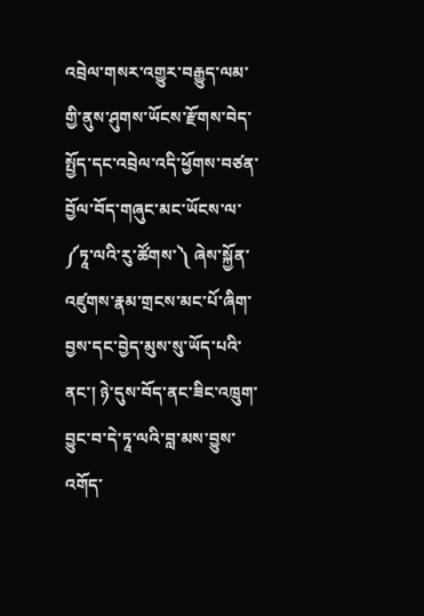འབྲེལ་གསར་འགྱུར་བརྒྱུད་ལམ་གྱི་ནུས་ཤུགས་ཡོངས་རྫོགས་བེད་སྤྱོད་དང་འབྲེལ་འདི་ཕྱོགས་བཙན་བྱོལ་བོད་གཞུང་མང་ཡོངས་ལ་ ༼ཏཱ་ལའི་རུ་ཚོགས་༽ ཞེས་སྐྱོན་འཛུགས་རྣམ་གྲངས་མང་པོ་ཞིག་བྱས་དང་བྱེད་མུས་སུ་ཡོད་པའི་ནང་། ཉེ་དུས་བོད་ནང་ཟིང་འཁྲུག་བྱུང་བ་དེ་ཏཱ་ལའི་བླ་མས་བྱུས་འགོད་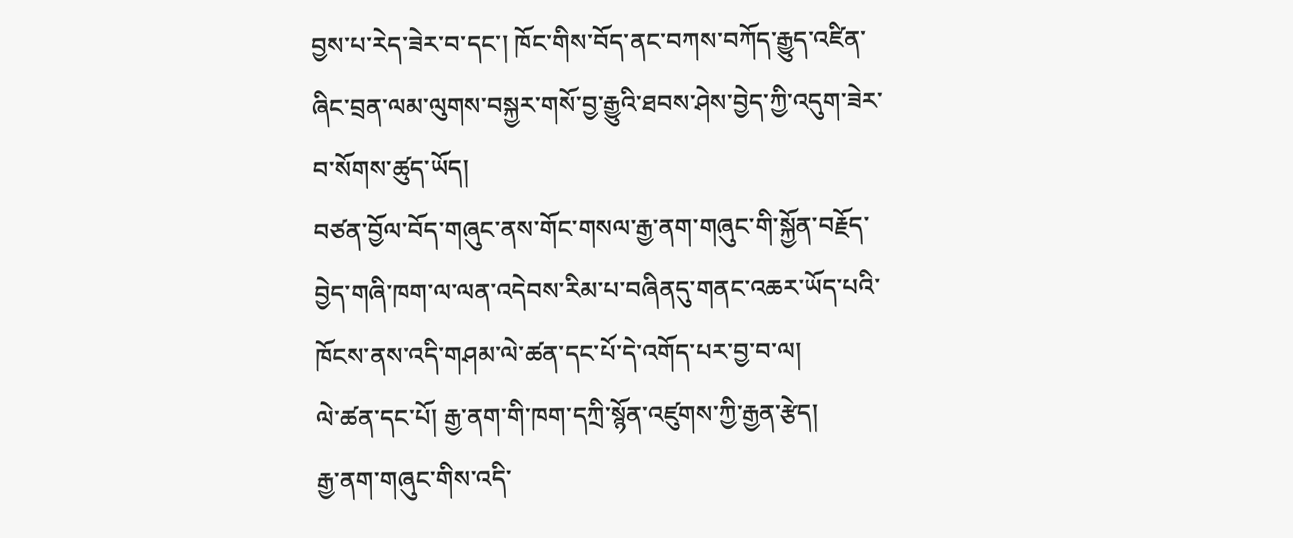བྱས་པ་རེད་ཟེར་བ་དང་། ཁོང་གིས་བོད་ནང་བཀས་བཀོད་རྒྱུད་འཛིན་ཞིང་བྲན་ལམ་ལུགས་བསྐྱར་གསོ་བྱ་རྒྱུའི་ཐབས་ཤེས་བྱེད་ཀྱི་འདུག་ཟེར་བ་སོགས་ཚུད་ཡོད།
བཙན་བྱོལ་བོད་གཞུང་ནས་གོང་གསལ་རྒྱ་ནག་གཞུང་གི་སྐྱོན་བརྗོད་བྱེད་གཞི་ཁག་ལ་ལན་འདེབས་རིམ་པ་བཞིནདུ་གནང་འཆར་ཡོད་པའི་ཁོངས་ནས་འདི་གཤམ་ལེ་ཚན་དང་པོ་དེ་འགོད་པར་བྱ་བ་ལ།
ལེ་ཚན་དང་པོ། རྒྱ་ནག་གི་ཁག་དཀྲི་སྙོན་འཛུགས་ཀྱི་རྒྱན་རྩེད།
རྒྱ་ནག་གཞུང་གིས་འདི་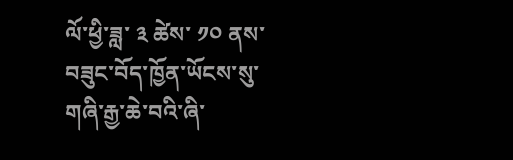ལོ་ཕྱི་ཟླ་ ༣ ཚེས་ ༡༠ ནས་བཟུང་བོད་ཁྱོན་ཡོངས་སུ་གཞི་རྒྱ་ཆེ་བའི་ཞི་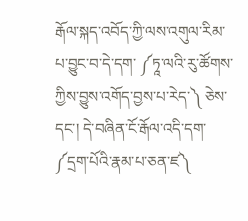རྒོལ་སྐད་འབོད་ཀྱི་ལས་འགུལ་རིམ་པ་བྱུང་བ་དེ་དག་ ༼ཏཱ་ལའི་རུ་ཚོགས་ཀྱིས་བྱུས་འགོད་བྱས་པ་རེད་༽ ཅེས་དང་། དེ་བཞིན་ངོ་རྒོལ་འདི་དག་ ༼དྲག་པོའི་རྣམ་པ་ཅན་ཛ༽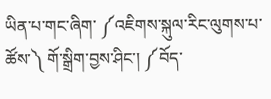ཡིན་པ་གང་ཞིག་ ༼འཇིགས་སྐུལ་རིང་ལུགས་པ་ཚོས་༽ གོ་སྒྲིག་བྱས་ཤིང་། ༼བོད་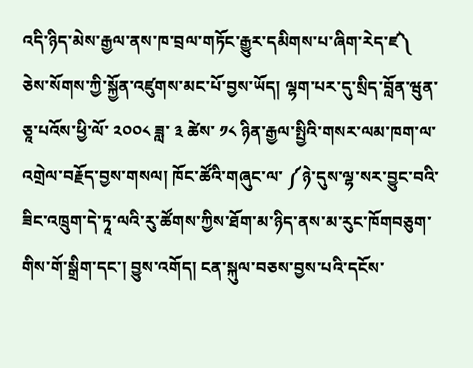འདི་ཉིད་མེས་རྒྱལ་ནས་ཁ་བྲལ་གཏོང་རྒྱུར་དམིགས་པ་ཞིག་རེད་ཛ༽ ཅེས་སོགས་ཀྱི་སྐྱོན་འཛུགས་མང་པོ་བྱས་ཡོད། ལྷག་པར་དུ་སྲིད་བློན་ཝུན་ཅཱ་པའོས་ཕྱི་ལོ་ ༢༠༠༨ ཟླ་ ༣ ཚེས་ ༡༨ ཉིན་རྒྱལ་སྤྱིའི་གསར་ལམ་ཁག་ལ་འགྲེལ་བརྗོད་བྱས་གསལ། ཁོང་ཚོའི་གཞུང་ལ་ ༼ཉེ་དུས་ལྷ་སར་བྱུང་བའི་ཟིང་འཁྲུག་དེ་ཏཱ་ལའི་རུ་ཚོགས་ཀྱིས་ཐོག་མ་ཉིད་ནས་མ་རུང་ཁོགབཅུག་གིས་གོ་སྒྲིག་དང་། བྱུས་འགོད། ངན་སྐུལ་བཅས་བྱས་པའི་དངོས་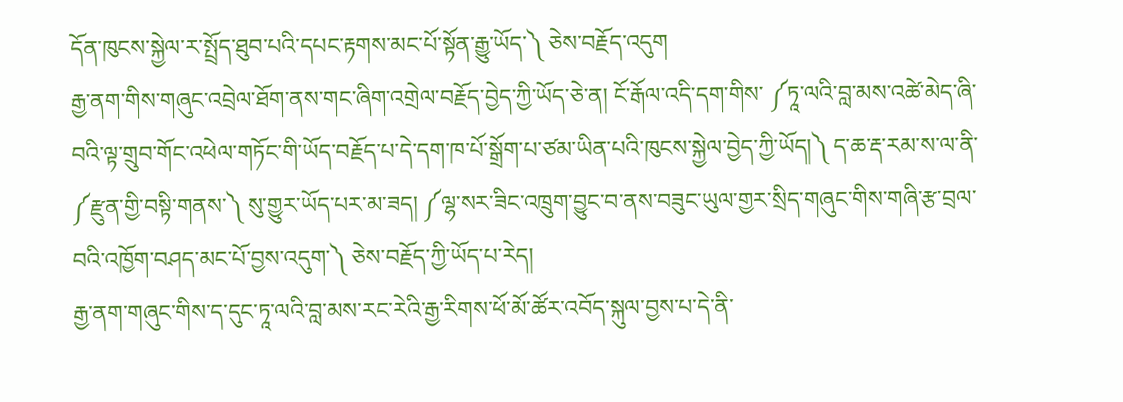དོན་ཁུངས་སྐྱེལ་ར་སྤྲོད་ཐུབ་པའི་དཔང་རྟགས་མང་པོ་སྟོན་རྒྱུ་ཡོད་༽ ཅེས་བརྗོད་འདུག
རྒྱ་ནག་གིས་གཞུང་འབྲེལ་ཐོག་ནས་གང་ཞིག་འགྲེལ་བརྗོད་བྱེད་ཀྱི་ཡོད་ཅེ་ན། ངོ་རྒོལ་འདི་དག་གིས་ ༼ཏཱ་ལའི་བླ་མས་འཚེ་མེད་ཞི་བའི་ལྟ་གྲུབ་གོང་འཕེལ་གཏོང་གི་ཡོད་བརྗོད་པ་དེ་དག་ཁ་པོ་སྒྲོག་པ་ཙམ་ཡིན་པའི་ཁུངས་སྐྱེལ་བྱེད་ཀྱི་ཡོད།༽ ད་ཆ་རྡ་རམ་ས་ལ་ནི་ ༼རྫུན་གྱི་བསྟི་གནས་༽ སུ་གྱུར་ཡོད་པར་མ་ཟད། ༼ལྷ་སར་ཟིང་འཁྲུག་བྱུང་བ་ནས་བཟུང་ཡུལ་གྱར་སྲིད་གཞུང་གིས་གཞི་རྩ་བྲལ་བའི་འཁྱོག་བཤད་མང་པོ་བྱས་འདུག་༽ ཅེས་བརྗོད་ཀྱི་ཡོད་པ་རེད།
རྒྱ་ནག་གཞུང་གིས་ད་དུང་ཏཱ་ལའི་བླ་མས་རང་རེའི་རྒྱ་རིགས་ཕོ་མོ་ཚོར་འབོད་སྐུལ་བྱས་པ་དེ་ནི་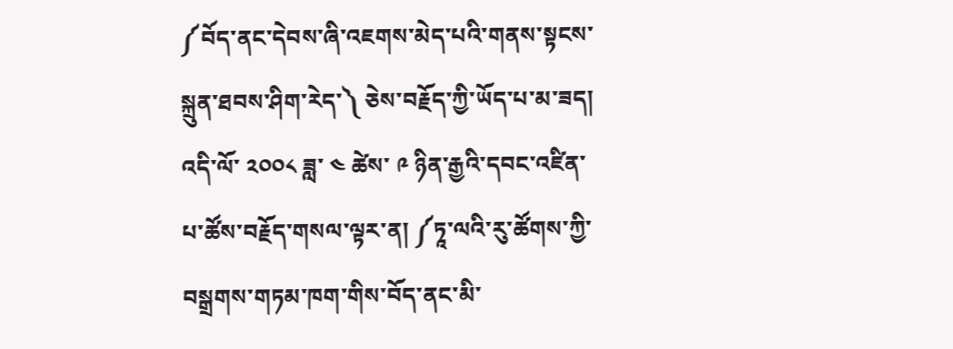༼བོད་ནང་དེབས་ཞི་འཇགས་མེད་པའི་གནས་སྟངས་སྐྲུན་ཐབས་ཤིག་རེད་༽ ཅེས་བརྗོད་ཀྱི་ཡོད་པ་མ་ཟད། འདི་ལོ་ ༢༠༠༨ ཟླ་ ༤ ཚེས་ ༩ ཉིན་རྒྱའི་དབང་འཛིན་པ་ཚོས་བརྗོད་གསལ་ལྟར་ན། ༼ཏཱ་ལའི་རུ་ཚོགས་ཀྱི་བསྒྲགས་གཏམ་ཁག་གིས་བོད་ནང་མི་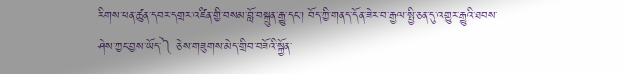རིགས་ཕན་ཚུན་དབར་དགྲར་འཛིན་གྱི་བསམ་བློ་བསྐྲུན་རྒྱུ་དང་། བོད་ཀྱི་གནད་དོན་ཟེར་བ་རྒྱལ་སྤྱི་ཅན་དུ་འགྱུར་རྒྱུའི་ཐབས་ཤེས་ཀྱང་བྱས་ཡོད་༽ ཅེས་གཟུགས་མེད་གྲིབ་བཟོའི་སྐྱོན་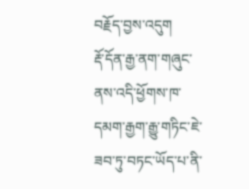བརྗོད་བྱས་འདུག
རྡོ་དོན་རྒྱ་ནག་གཞུང་ནས་འདི་ཕྱོགས་ཁ་དམག་རྒྱག་རྒྱུ་གཏིང་ཇེ་ཟབ་ཏུ་བཏང་ཡོད་པ་ནི་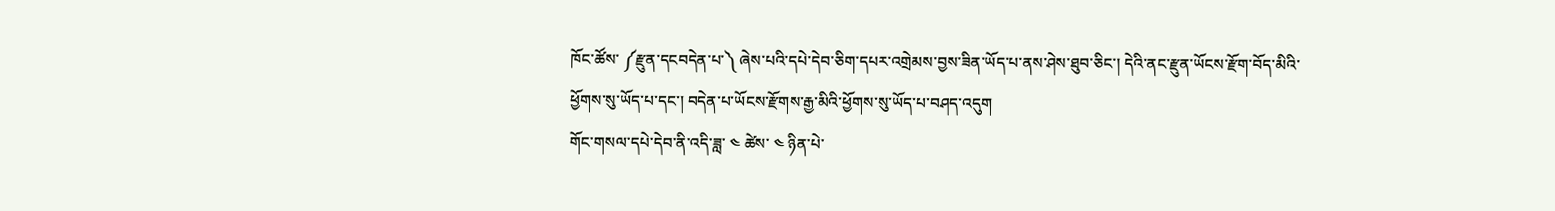ཁོང་ཚོས་ ༼རྫུན་དངབདེན་པ་༽ ཞེས་པའི་དཔེ་དེབ་ཅིག་དཔར་འགྲེམས་བྱས་ཟིན་ཡོད་པ་ནས་ཤེས་ཐུབ་ཅིང་། དེའི་ནང་རྫུན་ཡོངས་རྫོག་བོད་མིའི་ཕྱོགས་སུ་ཡོད་པ་དང་། བདེན་པ་ཡོངས་རྫོགས་རྒྱ་མིའི་ཕྱོགས་སུ་ཡོད་པ་བཤད་འདུག
གོང་གསལ་དཔེ་དེབ་ནི་འདི་ཟླ་ ༤ ཚེས་ ༤ ཉིན་པེ་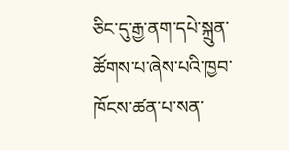ཅིང་དུ་རྒྱ་ནག་དཔེ་སྐྲུན་ཚོགས་པ་ཞེས་པའི་ཁྱབ་ཁོངས་ཚན་པ་སན་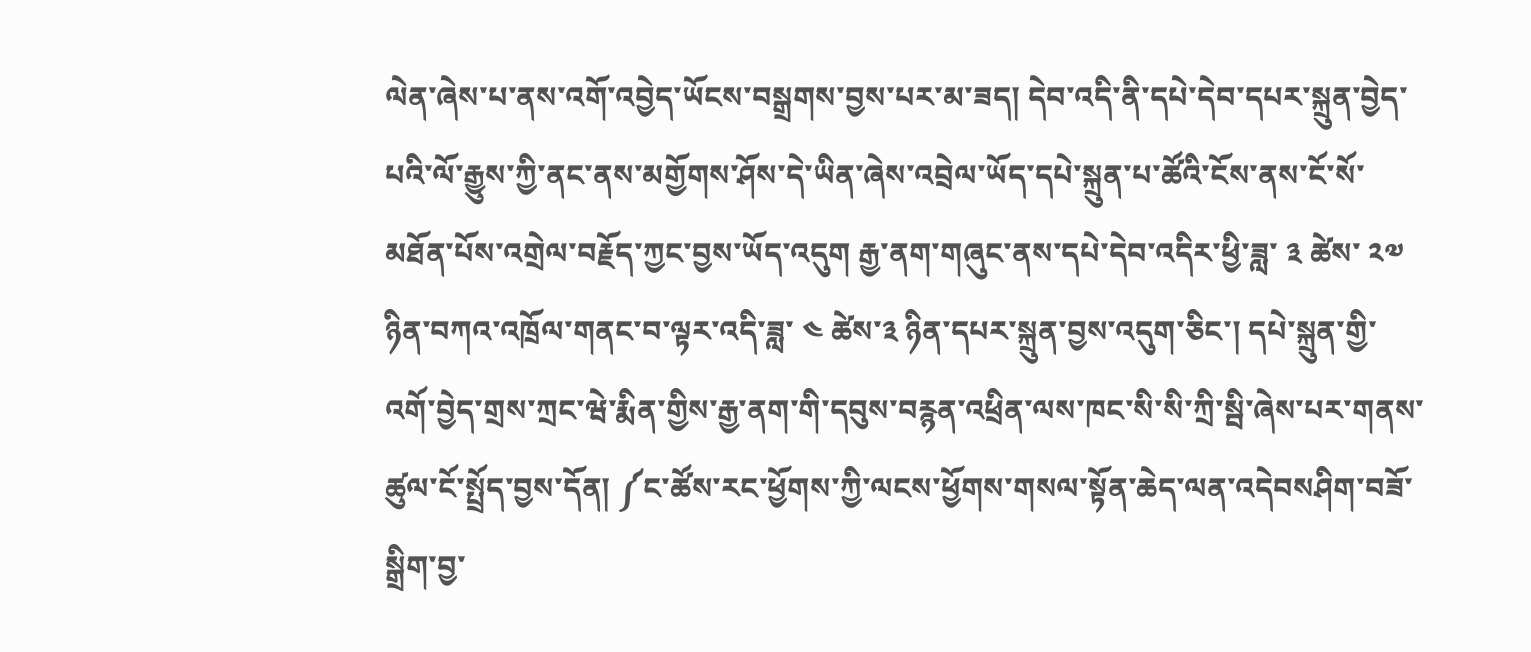ལེན་ཞེས་པ་ནས་འགོ་འབྱེད་ཡོངས་བསྒྲགས་བྱས་པར་མ་ཟད། དེབ་འདི་ནི་དཔེ་དེབ་དཔར་སྐྲུན་བྱེད་པའི་ལོ་རྒྱུས་ཀྱི་ནང་ནས་མགྱོགས་ཤོས་དེ་ཡིན་ཞེས་འབྲེལ་ཡོད་དཔེ་སྐྲུན་པ་ཚོའི་ངོས་ནས་ངོ་སོ་མཐོན་པོས་འགྲེལ་བརྗོད་ཀྱང་བྱས་ཡོད་འདུག རྒྱ་ནག་གཞུང་ནས་དཔེ་དེབ་འདིར་ཕྱི་ཟླ་ ༣ ཚེས་ ༢༧ ཉིན་བཀའ་འཁྲོལ་གནང་བ་ལྟར་འདི་ཟླ་ ༤ ཚེས་༣ ཉིན་དཔར་སྐྲུན་བྱས་འདུག་ཅིང་། དཔེ་སྐྲུན་གྱི་འགོ་བྱེད་གྲས་ཀྲང་ཝེ་རྨིན་གྱིས་རྒྱ་ནག་གི་དབུས་བརྙན་འཕྲིན་ལས་ཁང་སི་སི་ཀྲི་སྦི་ཞེས་པར་གནས་ཚུལ་ངོ་སྤྲོད་བྱས་དོན། ༼ང་ཚོས་རང་ཕྱོགས་ཀྱི་ལངས་ཕྱོགས་གསལ་སྟོན་ཆེད་ལན་འདེབསཤིག་བཟོ་སྒྲིག་བྱ་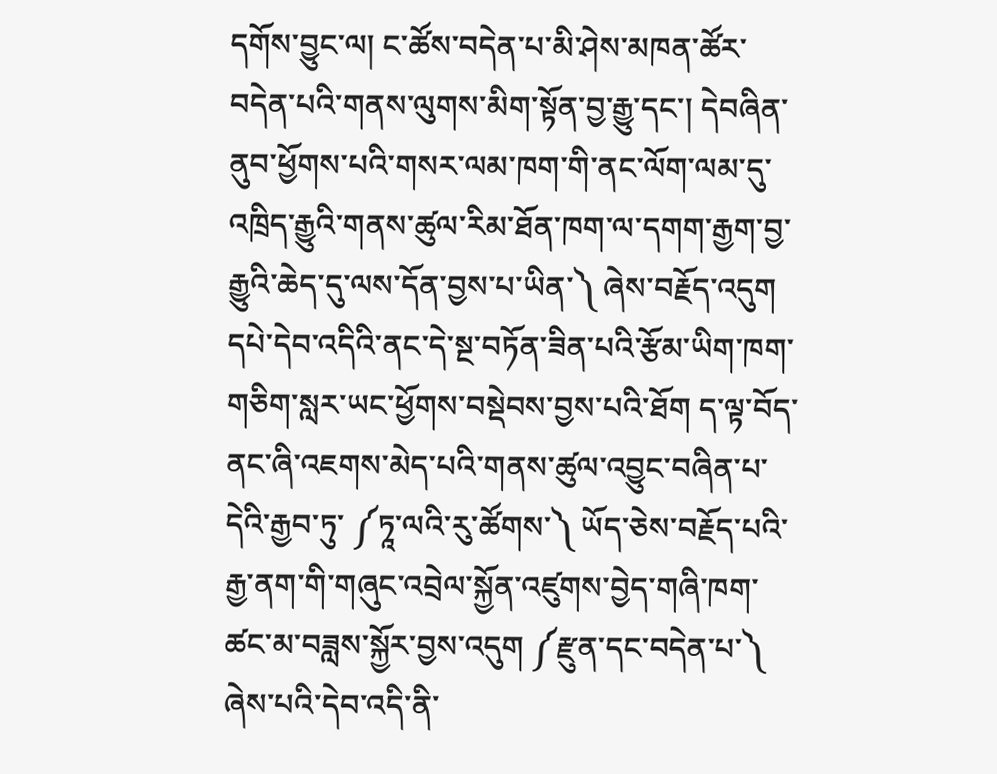དགོས་བྱུང་ལ། ང་ཚོས་བདེན་པ་མི་ཤེས་མཁན་ཚོར་བདེན་པའི་གནས་ལུགས་མིག་སྟོན་བྱ་རྒྱུ་དང་། དེབཞིན་ནུབ་ཕྱོགས་པའི་གསར་ལམ་ཁག་གི་ནང་ལོག་ལམ་དུ་འཁྲིད་རྒྱུའི་གནས་ཚུལ་རིམ་ཐོན་ཁག་ལ་དགག་རྒྱག་བྱ་རྒྱུའི་ཆེད་དུ་ལས་དོན་བྱས་པ་ཡིན་༽ ཞེས་བརྗོད་འདུག
དཔེ་དེབ་འདིའི་ནང་དེ་སྔ་བཏོན་ཟིན་པའི་རྩོམ་ཡིག་ཁག་གཅིག་སླར་ཡང་ཕྱོགས་བསྡེབས་བྱས་པའི་ཐོག ད་ལྟ་བོད་ནང་ཞི་འཇགས་མེད་པའི་གནས་ཚུལ་འབྱུང་བཞིན་པ་དེའི་རྒྱབ་ཏུ་ ༼ཏཱ་ལའི་རུ་ཚོགས་༽ ཡོད་ཅེས་བརྗོད་པའི་རྒྱ་ནག་གི་གཞུང་འབྲེལ་སྐྱོན་འཛུགས་བྱེད་གཞི་ཁག་ཚང་མ་བཟླས་སྐྱོར་བྱས་འདུག ༼རྫུན་དང་བདེན་པ་༽ ཞེས་པའི་དེབ་འདི་ནི་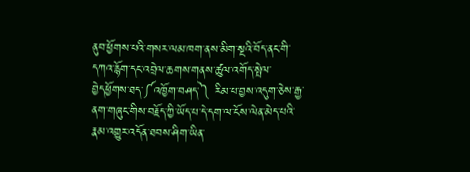ནུབ་ཕྱོགས་པའི་གསར་ལམ་ཁག་ནས་མིག་སྔའི་བོད་ནང་གི་དཀའ་རྙོག་དང་འབྲེལ་ཆགས་གནས་ཚུལ་འགོད་སྤེལ་བྱེདཕྱོགས་ཐད་༼འཁྱོག་བཤད་༽ རིམ་པ་བྱས་འདུག་ཅེས་རྒྱ་ནག་གཞུང་གིས་བརྗོད་ཀྱི་ཡོད་པ་དེ་དག་ལ་ངོས་ལེན་མེད་པའི་རྣམ་འགྱུར་འདོན་ཐབས་ཤིག་ཡིན་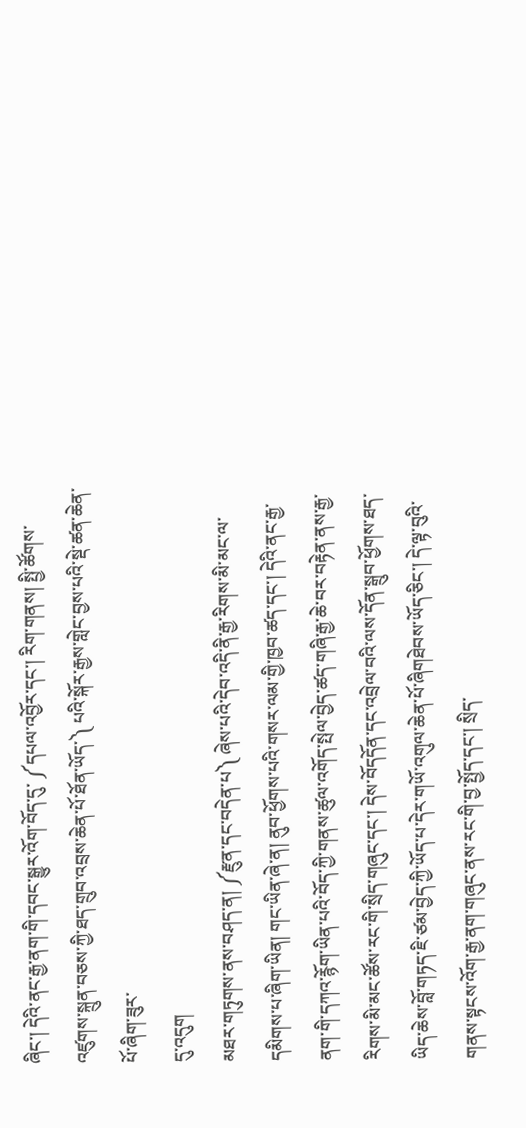ཞིང་། དེའི་ནང་རྒྱ་ནག་གི་དབང་སྒྱུར་འོག་བོད་དུ་ ༼དཔལ་འབྱོར་དང་། རིག་གནས། སྤྱི་ཚོགས་འཛུགས་སྐྲུན་བཅས་ཀྱི་ཐད་གྲུབ་འབྲས་ཆེན་པོ་ཐོན་ཡོད་༽ པའི་སྐོར་རྒྱས་གླེང་བྱས་པའི་སྡེ་ཚན་ཆེན་པོ་ཞིག་ཟུར་
དུ་འདུག
མཐར་གཏུགས་ནས་བཤད་ན། ༼རྫུན་དང་བདེན་པ༽ ཞེས་པའི་དེབ་འདི་ནི་རྒྱ་རིགས་མི་མང་ལ་དམིགས་པ་ཞིག་ཡིན། གང་ཡིན་ཞེ་ན། ནུབ་ཕྱོགས་པའི་གསར་ལམ་གྱི་ཁྱབ་ཚད་དང་། དེའི་ནང་རྒྱ་ནག་གི་དཀའ་རྙོག་ཡིན་པའི་བོད་ཀྱི་གནས་ཚུལ་འགོད་སྤེལ་བྱེད་ཚད་གཞི་རྒྱ་ཆེ་བར་བརྟེན་ནས་རྒྱ་རིགས་མི་མང་ཚོས་རང་གི་སྲིད་གཞུང་དང་། དེས་བོདདོན་དང་འབྲེལ་བའི་ལས་དོན་སྒྲུབ་ཕྱོགས་ཐད་ཡིད་ཆེས་བློ་གཏད་ཇི་ཙམ་བྱེད་ཀྱི་ཡོད་པ་དེར་གཡོ་འགུལ་ཆེན་པོ་ཞིགཐེབས་ཡོད་ཅིང་། དེ་ལྟ་བུའི་གནས་སྟངས་འོག་རྒྱ་ནག་གཞུང་ནས་རང་གི་བྱ་སྤྱོད་དང་། སྲིད་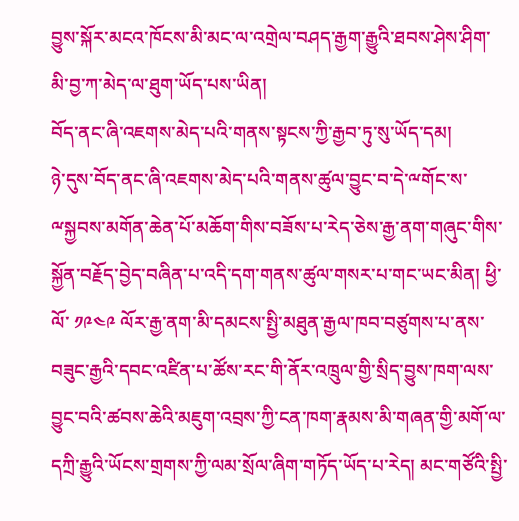བྱུས་སྐོར་མངའ་ཁོངས་མི་མང་ལ་འགྲེལ་བཤད་རྒྱག་རྒྱུའི་ཐབས་ཤེས་ཤིག་མི་བྱ་ཀ་མེད་ལ་ཐུག་ཡོད་པས་ཡིན།
བོད་ནང་ཞི་འཇགས་མེད་པའི་གནས་སྟངས་ཀྱི་རྒྱབ་ཏུ་སུ་ཡོད་དམ།
ཉེ་དུས་བོད་ནང་ཞི་འཇགས་མེད་པའི་གནས་ཚུལ་བྱུང་བ་དེ་ྋགོང་ས་ྋསྐྱབས་མགོན་ཆེན་པོ་མཆོག་གིས་བཟོས་པ་རེད་ཅེས་རྒྱ་ནག་གཞུང་གིས་སྐྱོན་བརྗོད་བྱེད་བཞིན་པ་འདི་དག་གནས་ཚུལ་གསར་པ་གང་ཡང་མིན། ཕྱི་ལོ་ ༡༩༤༩ ལོར་རྒྱ་ནག་མི་དམངས་སྤྱི་མཐུན་རྒྱལ་ཁབ་བཙུགས་པ་ནས་བཟུང་རྒྱའི་དབང་འཛིན་པ་ཚོས་རང་གི་ནོར་འཁྲུལ་གྱི་སྲིད་བྱུས་ཁག་ལས་བྱུང་བའི་ཚབས་ཆེའི་མཇུག་འབྲས་ཀྱི་ངན་ཁག་རྣམས་མི་གཞན་གྱི་མགོ་ལ་དཀྲི་རྒྱུའི་ཡོངས་གྲགས་ཀྱི་ལམ་སྲོལ་ཞིག་གཏོད་ཡོད་པ་རེད། མང་གཙོའི་སྤྱི་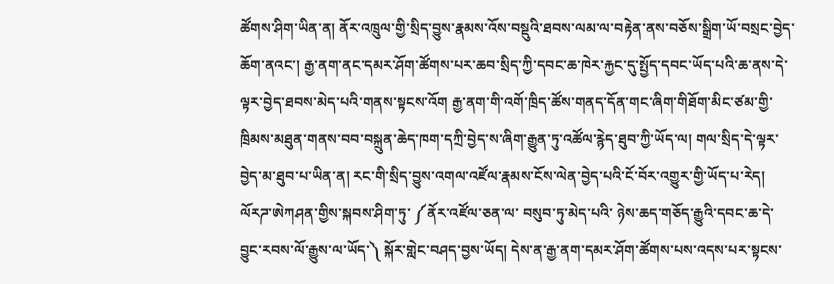ཚོགས་ཤིག་ཡིན་ན། ནོར་འཁྲུལ་གྱི་སྲིད་བྱུས་རྣམས་འོས་བསྡུའི་ཐབས་ལམ་ལ་བརྟེན་ནས་བཅོས་སྒྲིག་ཡོ་བསྲང་བྱེད་ཆོག་ནའང་། རྒྱ་ནག་ནང་དམར་ཤོག་ཚོགས་པར་ཆབ་སྲིད་ཀྱི་དབང་ཆ་ཁེར་རྐྱང་དུ་སྤྱོད་དབང་ཡོད་པའི་ཆ་ནས་དེ་ལྟར་བྱེད་ཐབས་མེད་པའི་གནས་སྟངས་འོག རྒྱ་ནག་གི་འགོ་ཁྲིད་ཚོས་གནད་དོན་གང་ཞིག་གིཐོག་མིང་ཙམ་གྱི་ཁྲིམས་མཐུན་གནས་བབ་བསྐྲུན་ཆེད་ཁག་དཀྲི་བྱེད་ས་ཞིག་རྒྱུན་ཏུ་འཚོལ་རྙེད་ཐུབ་ཀྱི་ཡོད་ལ། གལ་སྲིད་དེ་ལྟར་བྱེད་མ་ཐུབ་པ་ཡིན་ན། རང་གི་སྲིད་བྱུས་འགལ་འཛོལ་རྣམས་ངོས་ལེན་བྱེད་པའི་ངོ་བོར་འགྱུར་གྱི་ཡོད་པ་རེད།
ལོརཌ་ཨེཀཤན་གྱིས་སྐབས་ཤིག་ཏུ་ ༼ནོར་འཛོལ་ཅན་ལ་ བསུབ་ཏུ་མེད་པའི་ ཉེས་ཆད་གཅོད་རྒྱུའི་དབང་ཆ་དེ་བྱུང་རབས་ལོ་རྒྱུས་ལ་ཡོད་༽ སྐོར་གླེང་བཤད་བྱས་ཡོད། དེས་ན་རྒྱ་ནག་དམར་ཤོག་ཚོགས་པས་འདས་པར་སྟངས་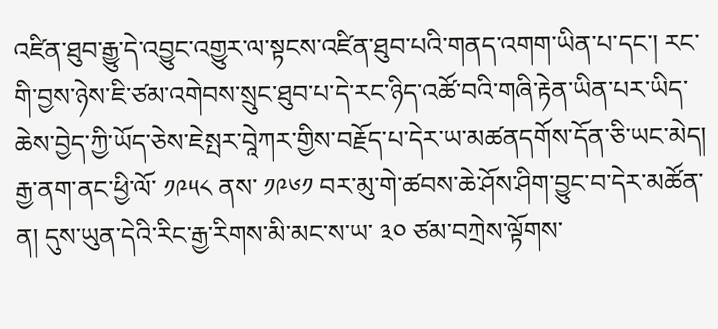འཛིན་ཐུབ་རྒྱུ་དེ་འབྱུང་འགྱུར་ལ་སྟངས་འཛིན་ཐུབ་པའི་གནད་འགག་ཡིན་པ་དང་། རང་གི་བྱས་ཉེས་ཇི་ཙམ་འགེབས་སྲུང་ཐུབ་པ་དེ་རང་ཉིད་འཚོ་བའི་གཞི་རྟེན་ཡིན་པར་ཡིད་ཆེས་བྱེད་ཀྱི་ཡོད་ཅེས་ཇེསྤར་བཱེཀར་གྱིས་བརྗོད་པ་དེར་ཡ་མཚནདགོས་དོན་ཅི་ཡང་མེད།
རྒྱ་ནག་ནང་ཕྱི་ལོ་ ༡༩༥༨ ནས་ ༡༩༦༡ བར་མུ་གེ་ཚབས་ཆེ་ཤོས་ཤིག་བྱུང་བ་དེར་མཚོན་ན། དུས་ཡུན་དེའི་རིང་རྒྱ་རིགས་མི་མང་ས་ཡ་ ༣༠ ཙམ་བཀྲེས་ལྟོགས་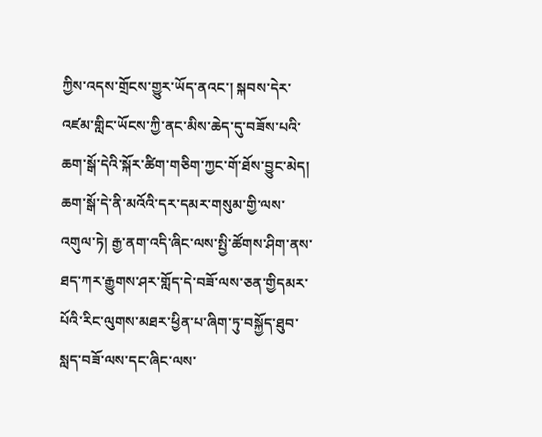ཀྱིས་འདས་གྲོངས་གྱུར་ཡོད་ནའང་། སྐབས་དེར་འཛམ་གླིང་ཡོངས་ཀྱི་ནང་མིས་ཆེད་དུ་བཟོས་པའི་ཆག་སྒོ་དེའི་སྐོར་ཚིག་གཅིག་ཀྱང་གོ་ཐོས་བྱུང་མེད། ཆག་སྒོ་དེ་ནི་མའོའི་དར་དམར་གསུམ་གྱི་ལས་འགུལ་ཏེ། རྒྱ་ནག་འདི་ཞིང་ལས་སྤྱི་ཚོགས་ཤིག་ནས་ཐད་ཀར་རྒྱུགས་ཤར་གློད་དེ་བཟོ་ལས་ཅན་གྱིདམར་པོའི་རིང་ལུགས་མཐར་ཕྱིན་པ་ཞིག་ཏུ་བསྐྱོད་ཐུབ་སླད་བཟོ་ལས་དང་ཞིང་ལས་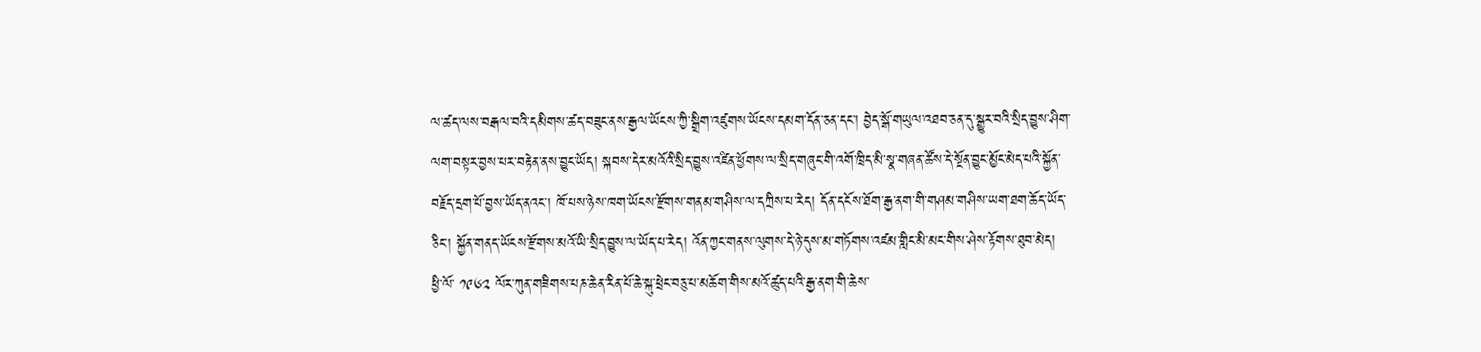ལ་ཚད་ལས་བརྒལ་བའི་དམིགས་ཚད་བཟུང་ནས་རྒྱལ་ཡོངས་ཀྱི་སྒྲིག་འཛུགས་ཡོངས་དམག་དོན་ཅན་དང་། བྱེད་སྒོ་གཡུལ་འཐབ་ཅན་དུ་སྒྱུར་བའི་སྲིད་བྱུས་ཤིག་ལག་བསྟར་བྱས་པར་བརྟེན་ནས་བྱུང་ཡོད། སྐབས་དེར་མའོའི་སྲིད་བྱུས་འཛིན་ཕྱོགས་ལ་སྲིད་གཞུང་གི་འགོ་ཁྲིད་མི་སྣ་གཞན་ཚོས་དེ་སྔོན་བྱུང་མྱོང་མེད་པའི་སྐྱོན་བརྗོད་དྲག་པོ་བྱས་ཡོད་ནའང་། ཁོ་པས་ཉེས་ཁག་ཡོངས་རྫོགས་གནམ་གཤིས་ལ་དཀྲིས་པ་རེད། དོན་དངོས་ཐོག་རྒྱ་ནག་གི་གཤམ་གཤིས་ཡག་ཐག་ཆོད་ཡོད་ཅིང་། སྐྱོན་གནད་ཡོངས་རྫོགས་མའོ་ཡི་སྲིད་བྱུས་ལ་ཡོད་པ་རེད། འོན་ཀྱང་གནས་ལུགས་དེ་ཉེ་དུས་མ་གཏོགས་འཛམ་གླིང་མི་མང་གིས་ཤེས་རྟོགས་ཐུབ་མེད།
ཕྱི་ལོ་ ༡༩༦༢ ལོར་ཀུན་གཟིགས་པཎ་ཆེན་རིན་པོ་ཆེ་སྐུ་ཕྲེང་བཅུ་པ་མཆོག་གིས་མའོ་ཚུད་པའི་རྒྱ་ནག་གི་ཆེས་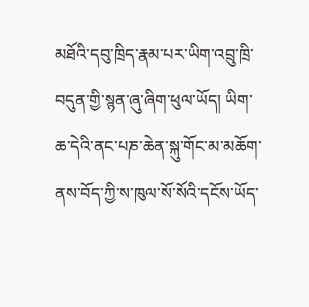མཐོའི་དབུ་ཁྲིད་རྣམ་པར་ཡིག་འབྲུ་ཁྲི་བདུན་གྱི་སྙན་ཞུ་ཞིག་ཕུལ་ཡོད། ཡིག་ཆ་དེའི་ནང་པཎ་ཆེན་སྐུ་གོང་མ་མཆོག་ནས་བོད་ཀྱི་ས་ཁུལ་སོ་སོའི་དངོས་ཡོད་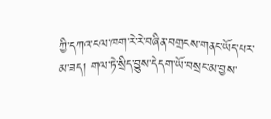ཀྱི་དཀའ་ངལ་ཁག་རེ་རེ་བཞིན་བགྲངས་གནང་ཡོད་པར་མ་ཟད། གལ་ཏེ་སྲིད་བྱུས་དེདག་ཡོ་བསྲང་མ་བྱས་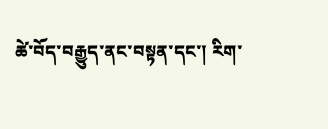ཚེ་བོད་བརྒྱུད་ནང་བསྟན་དང་། རིག་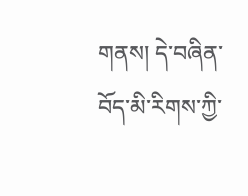གནས། དེ་བཞིན་བོད་མི་རིགས་ཀྱི་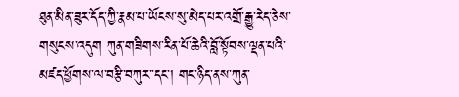ཐུན་མིན་ཟུར་དོད་ཀྱི་རྣམ་པ་ཡོངས་སུ་མེད་པར་འགྲོ་རྒྱུ་རེད་ཅེས་གསུངས་འདུག ཀུན་གཟིགས་རིན་པོ་ཆེའི་བློ་སྟོབས་ལྡན་པའི་མཛད་ཕྱོགས་ལ་བརྩི་བཀུར་་དང་། གང་ཉིད་ནས་ཀུན་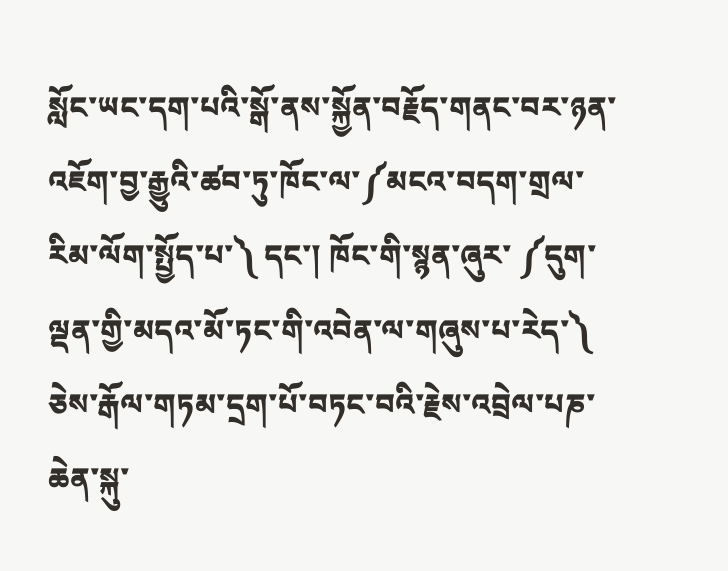སློང་ཡང་དག་པའི་སྒོ་ནས་སྐྱོན་བརྗོད་གནང་བར་ཉན་འཇོག་བྱ་རྒྱུའི་ཚབ་ཏུ་ཁོང་ལ་༼མངའ་བདག་གྲལ་རིམ་ལོག་སྤྱོད་པ་༽ དང་། ཁོང་གི་སྙན་ཞུར་ ༼དུག་ལྡན་གྱི་མདའ་མོ་ཏང་གི་འབེན་ལ་གཞུས་པ་རེད་༽ ཅེས་རྒོལ་གཏམ་དྲག་པོ་བཏང་བའི་རྗེས་འབྲེལ་པཎ་ཆེན་སྐུ་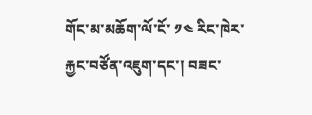གོང་མ་མཆོག་ལོ་ངོ་ ༡༤ རིང་ཁེར་རྐྱང་བཙོན་འཇུག་དང་། བཟང་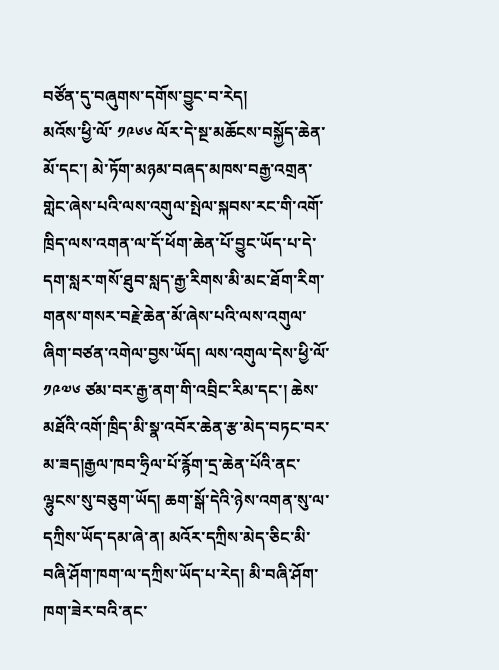བཙོན་དུ་བཞུགས་དགོས་བྱུང་བ་རེད།
མའོས་ཕྱི་ལོ་ ༡༩༦༦ ལོར་དེ་སྔ་མཆོངས་བསྐྱོད་ཆེན་མོ་དང་། མེ་ཏོག་མཉམ་བཞད་མཁས་བརྒྱ་འགྲན་གླེང་ཞེས་པའི་ལས་འགུལ་སྤེལ་སྐབས་རང་གི་འགོ་ཁྲིད་ལས་འགན་ལ་དོ་ཕོག་ཆེན་པོ་བྱུང་ཡོད་པ་དེ་དག་སླར་གསོ་ཐུབ་སླད་རྒྱ་རིགས་མི་མང་ཐོག་རིག་གནས་གསར་བརྗེ་ཆེན་མོ་ཞེས་པའི་ལས་འགུལ་ཞིག་བཙན་འགེལ་བྱས་ཡོད། ལས་འགུལ་དེས་ཕྱི་ལོ་ ༡༩༧༦ ཙམ་བར་རྒྱ་ནག་གི་འབྲིང་རིམ་དང་། ཆེས་མཐོའི་འགོ་ཁྲིད་མི་སྣ་འབོར་ཆེན་རྩ་མེད་བཏང་བར་མ་ཟད།རྒྱལ་ཁབ་ཧྲིལ་པོ་རྙོག་དྲ་ཆེན་པོའི་ནང་ལྷུངས་སུ་བཅུག་ཡོད། ཆག་སྒོ་དེའི་ཉེས་འགན་སུ་ལ་དཀྲིས་ཡོད་དམ་ཞེ་ན། མའོར་དཀྲིས་མེད་ཅིང་མི་བཞི་ཤོག་ཁག་ལ་དཀྲིས་ཡོད་པ་རེད། མི་བཞི་ཤོག་ཁག་ཟེར་བའི་ནང་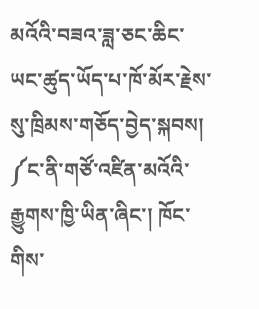མའོའི་བཟའ་ཟླ་ཅང་ཆིང་ཡང་ཚུད་ཡོད་པ་ཁོ་མོར་རྗེས་སུ་ཁྲིམས་གཅོད་བྱེད་སྐབས།  ༼ང་ནི་གཙོ་འཛིན་མའོའི་རྒྱུགས་ཁྱི་ཡིན་ཞིང་། ཁོང་གིས་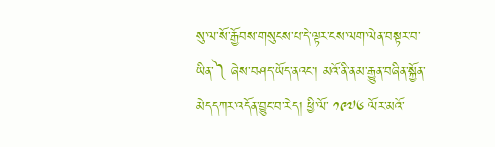སུ་ལ་སོ་རྒྱོབས་གསུངས་པ་དེ་ལྟར་ངས་ལག་ལེན་བསྟར་བ་ཡིན་༽ ཞེས་བཤད་ཡོད་ནའང་། མའོ་ནི་ནམ་རྒྱུན་བཞིན་སྐྱོན་མེདདཀར་འདོན་བྱུང་བ་རེད། ཕྱི་ལོ་ ༡༩༧༦ ལོར་མའོ་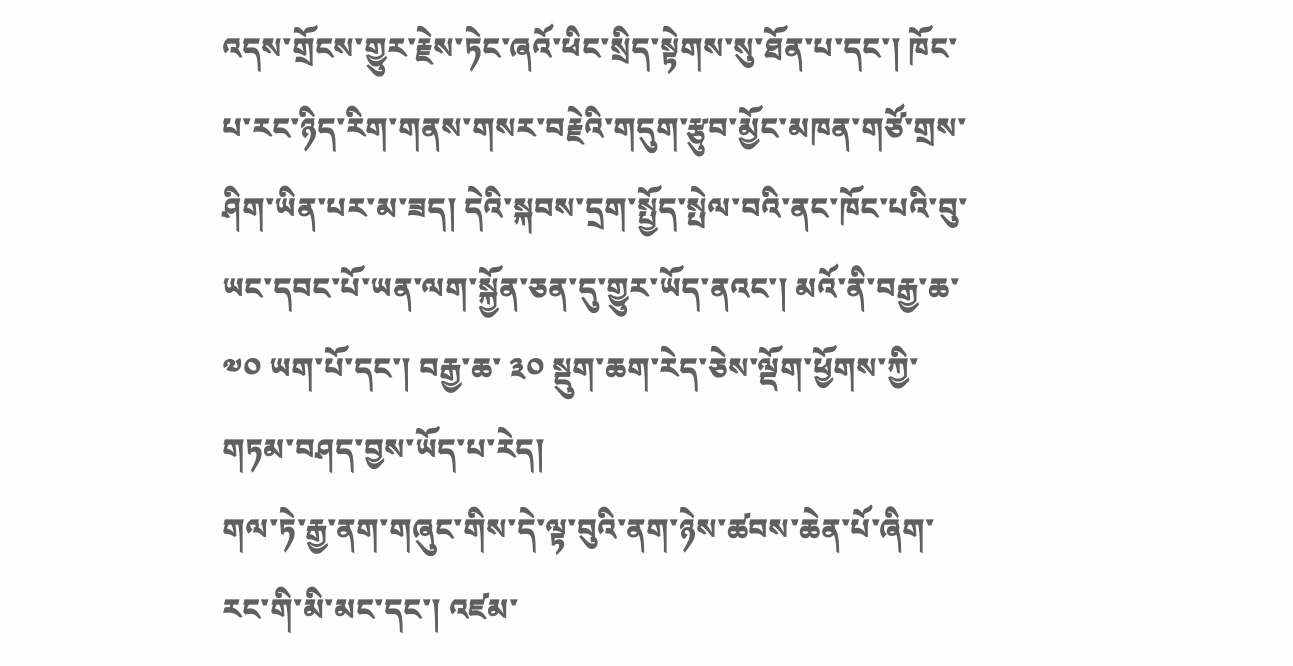འདས་གྲོངས་གྱུར་རྗེས་ཏེང་ཞའོ་ཕིང་སྲིད་སྟེགས་སུ་ཐོན་པ་དང་། ཁོང་པ་རང་ཉིད་རིག་གནས་གསར་བརྗེའི་གདུག་རྩུབ་མྱོང་མཁན་གཙོ་གྲས་ཤིག་ཡིན་པར་མ་ཟད། དེའི་སྐབས་དྲག་སྤྱོད་སྤེལ་བའི་ནང་ཁོང་པའི་བུ་ཡང་དབང་པོ་ཡན་ལག་སྐྱོན་ཅན་དུ་གྱུར་ཡོད་ནའང་། མའོ་ནི་བརྒྱ་ཆ་ ༧༠ ཡག་པོ་དང་། བརྒྱ་ཆ་ ༣༠ སྡུག་ཆག་རེད་ཅེས་ལྡོག་ཕྱོགས་ཀྱི་གཏམ་བཤད་བྱས་ཡོད་པ་རེད།
གལ་ཏེ་རྒྱ་ནག་གཞུང་གིས་དེ་ལྟ་བུའི་ནག་ཉེས་ཚབས་ཆེན་པོ་ཞིག་རང་གི་མི་མང་དང་། འཛམ་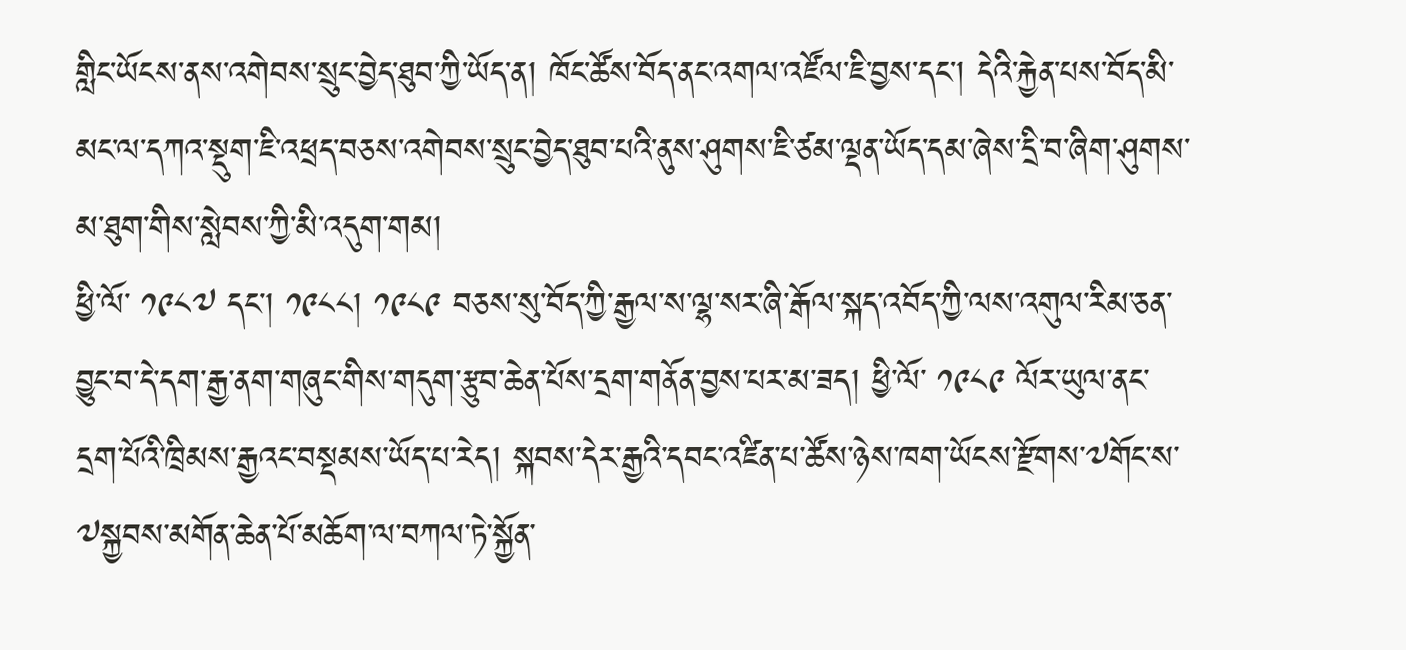གླིང་ཡོངས་ནས་འགེབས་སྲུང་བྱེད་ཐུབ་ཀྱི་ཡོད་ན། ཁོང་ཚོས་བོད་ནང་འགལ་འཛོལ་ཇི་བྱས་དང་། དེའི་རྐྱེན་པས་བོད་མི་མང་ལ་དཀའ་སྡུག་ཇི་འཕྲད་བཅས་འགེབས་སྲུང་བྱེད་ཐུབ་པའི་ནུས་ཤུགས་ཇི་ཙམ་ལྡན་ཡོད་དམ་ཞེས་དྲི་བ་ཞིག་ཤུགས་མ་ཐུག་གིས་སླེབས་ཀྱི་མི་འདུག་གམ།
ཕྱི་ལོ་ ༡༩༨༧ དང་། ༡༩༨༨། ༡༩༨༩ བཅས་སུ་བོད་ཀྱི་རྒྱལ་ས་ལྷ་སར་ཞི་རྒོལ་སྐད་འབོད་ཀྱི་ལས་འགུལ་རིམ་ཅན་བྱུང་བ་དེ་དག་རྒྱ་ནག་གཞུང་གིས་གདུག་རྩུབ་ཆེན་པོས་དྲག་གནོན་བྱས་པར་མ་ཟད། ཕྱི་ལོ་ ༡༩༨༩ ལོར་ཡུལ་ནང་དྲག་པོའི་ཁྲིམས་རྒྱའང་བསྡམས་ཡོད་པ་རེད། སྐབས་དེར་རྒྱའི་དབང་འཛིན་པ་ཚོས་ཉེས་ཁག་ཡོངས་རྫོགས་༧གོང་ས་༧སྐྱབས་མགོན་ཆེན་པོ་མཆོག་ལ་བཀལ་ཏེ་སྐྱོན་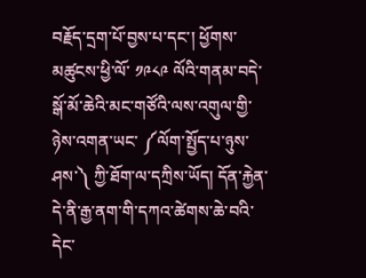བརྗོད་དྲག་པོ་བྱས་པ་དང་། ཕྱོགས་མཚུངས་ཕྱི་ལོ་ ༡༩༨༩ ལོའི་གནམ་བདེ་སྒོ་མོ་ཆེའི་མང་གཙོའི་ལས་འགུལ་གྱི་ཉེས་འགན་ཡང་ ༼ལོག་སྤྱོད་པ་ཉུས་ཤས་༽ ཀྱི་ཐོག་ལ་དཀྲིས་ཡོད། དོན་རྐྱེན་དེ་ནི་རྒྱ་ནག་གི་དཀའ་ཚེགས་ཆེ་བའི་དེང་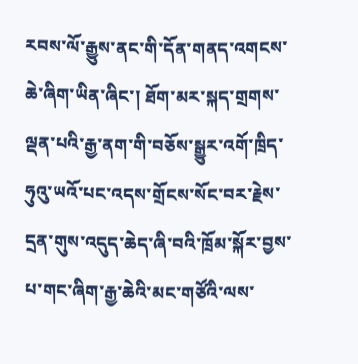རབས་ལོ་རྒྱུས་ནང་གི་དོན་གནད་འགངས་ཆེ་ཞིག་ཡིན་ཞིང་། ཐོག་མར་སྐད་གྲགས་ལྡན་པའི་རྒྱ་ནག་གི་བཅོས་སྒྱུར་འགོ་ཁྲིད་ཧུའུ་ཡའོ་པང་འདས་གྲོངས་སོང་བར་རྗེས་དྲན་གུས་འདུད་ཆེད་ཞི་བའི་ཁྲོམ་སྐོར་བྱས་པ་གང་ཞིག་རྒྱ་ཆེའི་མང་གཙོའི་ལས་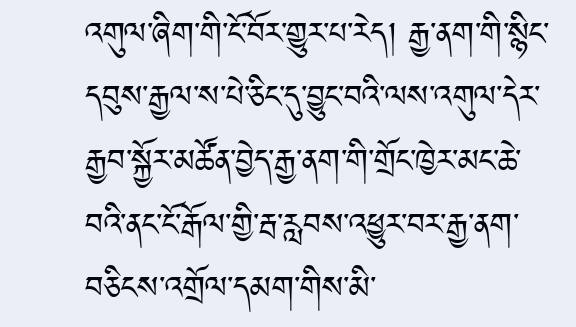འགུལ་ཞིག་གི་ངོ་བོར་གྱུར་པ་རེད། རྒྱ་ནག་གི་སྙིང་དབུས་རྒྱལ་ས་པེ་ཅིང་དུ་བྱུང་བའི་ལས་འགུལ་དེར་རྒྱབ་སྐྱོར་མཚོན་བྱེད་རྒྱ་ནག་གི་གྲོང་ཁྱེར་མང་ཆེ་བའི་ནང་ངོ་རྒོལ་གྱི་རྦ་རླབས་འཕྱུར་བར་རྒྱ་ནག་བཅིངས་འགྲོལ་དམག་གིས་མི་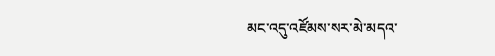མང་འདུ་འཛོམས་སར་མེ་མདའ་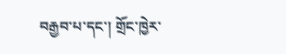བརྒྱབ་པ་དང་། གྲོང་ཁྱེར་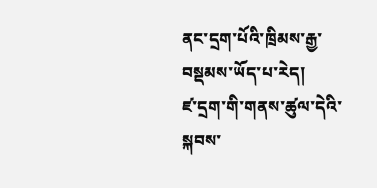ནང་དྲག་པོའི་ཁྲིམས་རྒྱ་བསྡམས་ཡོད་པ་རེད།
ཛ་དྲག་གི་གནས་ཚུལ་དེའི་སྐབས་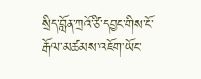སྲིད་བློན་ཀྲའོ་ཙི་དབྱང་གིས་ངོ་རྒོལ་མཚམས་འཇོག་ཡོང་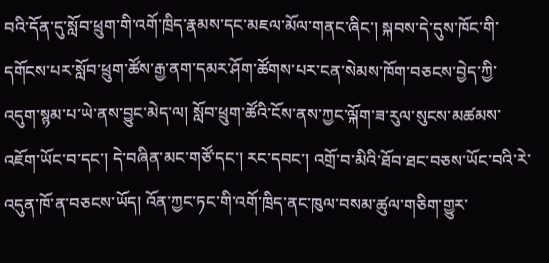བའི་དོན་དུ་སློབ་ཕྲུག་གི་འགོ་ཁྲིད་རྣམས་དང་མཇལ་མོལ་གནང་ཞིང་། སྐབས་དེ་དུས་ཁོང་གི་དགོངས་པར་སློབ་ཕྲུག་ཚོས་རྒྱ་ནག་དམར་ཤོག་ཚོགས་པར་ངན་སེམས་ཁོག་བཅངས་བྱེད་ཀྱི་འདུག་སྙམ་པ་ཡེ་ནས་བྱུང་མེད་ལ། སློབ་ཕྲུག་ཚོའི་ངོས་ནས་ཀྱང་ལྐོག་ཟ་རུལ་སུངས་མཚམས་འཇོག་ཡོང་བ་དང་། དེ་བཞིན་མང་གཙོ་དང་། རང་དབང་། འགྲོ་བ་མིའི་ཐོབ་ཐང་བཅས་ཡོང་བའི་རེ་འདུན་ཁོ་ན་བཅངས་ཡོད། འོན་ཀྱང་ཏང་གི་འགོ་ཁྲིད་ནང་ཁུལ་བསམ་ཚུལ་གཅིག་གྱུར་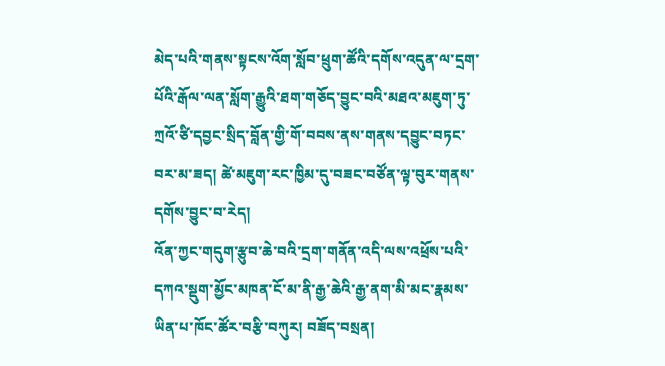མེད་པའི་གནས་སྟངས་འོག་སློབ་ཕྲུག་ཚོའི་དགོས་འདུན་ལ་དྲག་པོའི་རྒོལ་ལན་སློག་རྒྱུའི་ཐག་གཅོད་བྱུང་བའི་མཐའ་མཇུག་ཏུ་ཀྲའོ་ཙི་དབྱང་སྲིད་བློན་གྱི་གོ་བབས་ནས་གནས་དབྱུང་བཏང་བར་མ་ཟད། ཚེ་མཇུག་རང་ཁྱིམ་དུ་བཟང་བཙོན་ལྟ་བུར་གནས་དགོས་བྱུང་བ་རེད།
འོན་ཀྱང་གདུག་རྩུབ་ཆེ་བའི་དྲག་གནོན་འདི་ལས་འཕྲོས་པའི་དཀའ་སྡུག་མྱོང་མཁན་ངོ་མ་ནི་རྒྱ་ཆེའི་རྒྱ་ནག་མི་མང་རྣམས་ཡིན་པ་ཁོང་ཚོར་བརྩི་བཀུར། བཟོད་བསྲན།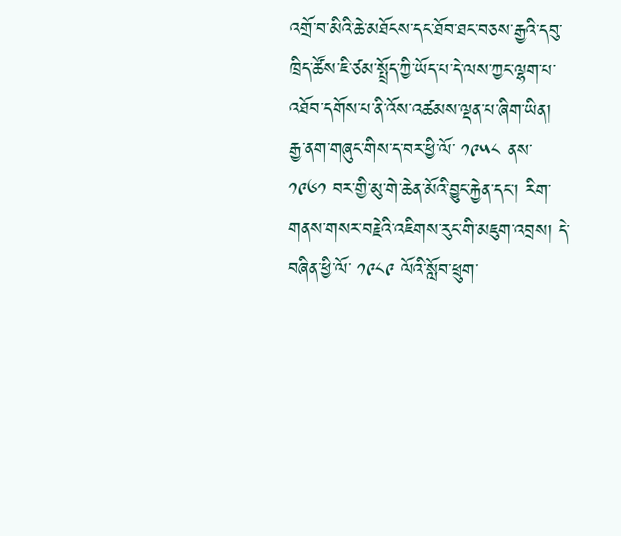འགྲོ་བ་མིའི་ཆེ་མཐོངས་དང་ཐོབ་ཐང་བཅས་རྒྱའི་དབུ་ཁྲིད་ཚོས་ཇི་ཙམ་སྤྲོད་ཀྱི་ཡོད་པ་དེ་ལས་ཀྱང་ལྷག་པ་འཐོབ་དགོས་པ་ནི་འོས་འཚམས་ལྡན་པ་ཞིག་ཡིན།
རྒྱ་ནག་གཞུང་གིས་ད་བར་ཕྱི་ལོ་ ༡༩༥༨ ནས་ ༡༩༦༡ བར་གྱི་མུ་གེ་ཆེན་མོའི་བྱུང་རྐྱེན་དང་། རིག་གནས་གསར་བརྗེའི་འཇིགས་རུང་གི་མཇུག་འབྲས། དེ་བཞིན་ཕྱི་ལོ་ ༡༩༨༩ ལོའི་སློབ་ཕྲུག་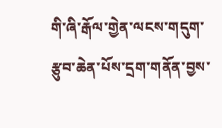གི་ཞི་རྒོལ་གྱེན་ལངས་གདུག་རྩུབ་ཆེན་པོས་དྲག་གནོན་བྱས་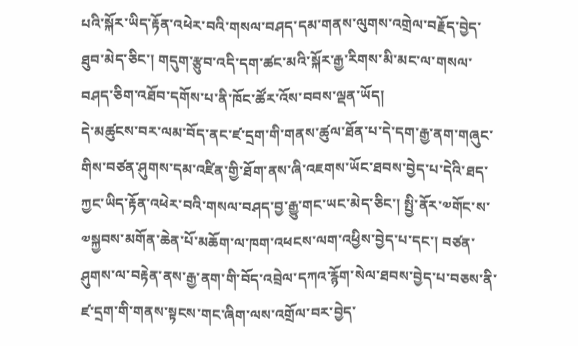པའི་སྐོར་ཡིད་རྟོན་འཕེར་བའི་གསལ་བཤད་དམ་གནས་ལུགས་འགྲེལ་བརྗོད་བྱེད་ཐུབ་མེད་ཅིང་། གདུག་རྩུབ་འདི་དག་ཚང་མའི་སྐོར་རྒྱ་རིགས་མི་མང་ལ་གསལ་བཤད་ཅིག་འཐོབ་དགོས་པ་ནི་ཁོང་ཚོར་འོས་བབས་ལྡན་ཡོད།
དེ་མཚུངས་བར་ལམ་བོད་ནང་ཛ་དྲག་གི་གནས་ཚུལ་ཐོན་པ་དེ་དག་རྒྱ་ནག་གཞུང་གིས་བཙན་ཤུགས་དམ་འཛིན་གྱི་ཐོག་ནས་ཞི་འཇགས་ཡོང་ཐབས་བྱེད་པ་དེའི་ཐད་ཀྱང་ཡིད་རྟོན་འཕེར་བའི་གསལ་བཤད་བྱ་རྒྱུ་གང་ཡང་མེད་ཅིང་། སྤྱི་ནོར་༧གོང་ས་༧སྐྱབས་མགོན་ཆེན་པོ་མཆོག་ལ་ཁག་འཕངས་ལག་འཕྱིས་བྱེད་པ་དང་། བཙན་ཤུགས་ལ་བརྟེན་ནས་རྒྱ་ནག་གི་བོད་འབྲེལ་དཀའ་རྙོག་སེལ་ཐབས་བྱེད་པ་བཅས་ནི་ཛ་དྲག་གི་གནས་སྟངས་གང་ཞིག་ལས་འགྲོལ་བར་བྱེད་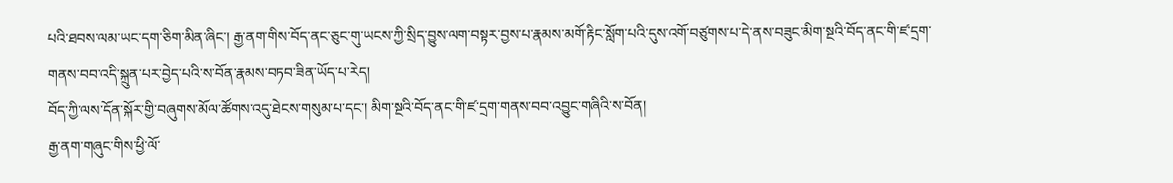པའི་ཐབས་ལམ་ཡང་དག་ཅིག་མིན་ཞིང་། རྒྱ་ནག་གིས་བོད་ནང་ཅུང་གུ་ཡངས་ཀྱི་སྲིད་བྱུས་ལག་བསྟར་བྱས་པ་རྣམས་མགོ་རྟིང་སློག་པའི་དུས་འགོ་བཙུགས་པ་དེ་ནས་བཟུང་མིག་སྔའི་བོད་ནང་གི་ཛ་དྲག་གནས་བབ་འདི་སྐྲུན་པར་བྱེད་པའི་ས་བོན་རྣམས་བཏབ་ཟིན་ཡོད་པ་རེད།
བོད་ཀྱི་ལས་དོན་སྐོར་གྱི་བཞུགས་མོལ་ཚོགས་འདུ་ཐེངས་གསུམ་པ་དང་། མིག་སྔའི་བོད་ནང་གི་ཛ་དྲག་གནས་བབ་འབྱུང་གཞིའི་ས་བོན།
རྒྱ་ནག་གཞུང་གིས་ཕྱི་ལོ་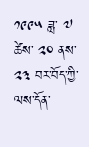༡༩༩༥ ཟླ་ ༧ ཚེས་ ༢༠ ནས་ ༢༣ བར་བོད་ཀྱི་ལས་དོན་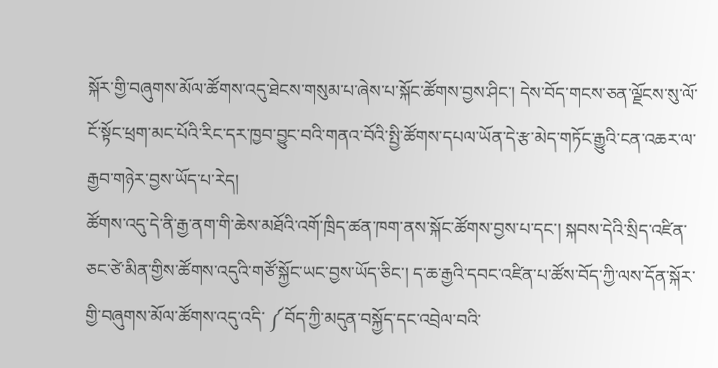སྐོར་གྱི་བཞུགས་མོལ་ཚོགས་འདུ་ཐེངས་གསུམ་པ་ཞེས་པ་སྐོང་ཚོགས་བྱས་ཤིང་། དེས་བོད་གངས་ཅན་ལྗོངས་སུ་ལོ་ངོ་སྟོང་ཕྲག་མང་པོའི་རིང་དར་ཁྱབ་བྱུང་བའི་གནའ་བོའི་སྤྱི་ཚོགས་དཔལ་ཡོན་དེ་རྩ་མེད་གཏོང་རྒྱུའི་ངན་འཆར་ལ་རྒྱབ་གཉེར་བྱས་ཡོད་པ་རེད།
ཚོགས་འདུ་དེ་ནི་རྒྱ་ནག་གི་ཆེས་མཐོའི་འགོ་ཁྲིད་ཚན་ཁག་ནས་སྐོང་ཚོགས་བྱས་པ་དང་། སྐབས་དེའི་སྲིད་འཛིན་ཅང་ཙེ་མིན་གྱིས་ཚོགས་འདུའི་གཙོ་སྐྱོང་ཡང་བྱས་ཡོད་ཅིང་། ད་ཆ་རྒྱའི་དབང་འཛིན་པ་ཚོས་བོད་ཀྱི་ལས་དོན་སྐོར་གྱི་བཞུགས་མོལ་ཚོགས་འདུ་འདི་ ༼བོད་ཀྱི་མདུན་བསྐྱོད་དང་འབྲེལ་བའི་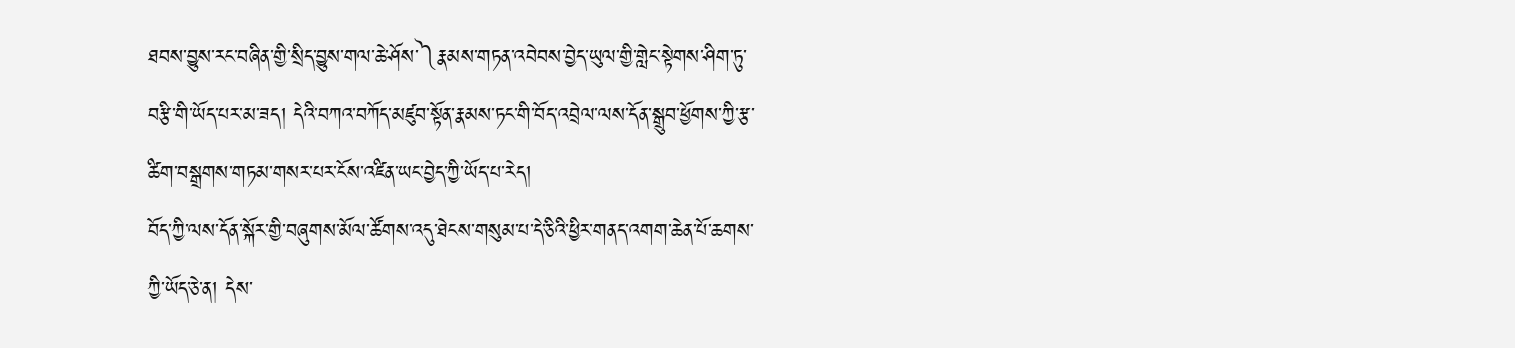ཐབས་བྱུས་རང་བཞིན་གྱི་སྲིད་བྱུས་གལ་ཆེ་ཤོས་༽རྣམས་གཏན་འབེབས་བྱེད་ཡུལ་གྱི་གླེང་སྟེགས་ཤིག་ཏུ་བརྩི་གི་ཡོད་པར་མ་ཟད། དེའི་བཀའ་བཀོད་མཛུབ་སྟོན་རྣམས་ཏང་གི་བོད་འབྲེལ་ལས་དོན་སྒྲུབ་ཕྱོགས་ཀྱི་རྩ་ཚིག་བསྒྲགས་གཏམ་གསར་པར་ངོས་འཛིན་ཡང་བྱེད་ཀྱི་ཡོད་པ་རེད།
བོད་ཀྱི་ལས་དོན་སྐོར་གྱི་བཞུགས་མོལ་ཚོགས་འདུ་ཐེངས་གསུམ་པ་དེ་ཅིའི་ཕྱིར་གནད་འགག་ཆེན་པོ་ཆགས་ཀྱི་ཡོད་ཅེ་ན། དེས་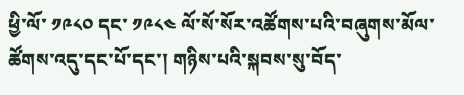ཕྱི་ལོ་ ༡༩༨༠ དང་ ༡༩༨༤ ལོ་སོ་སོར་འཚོགས་པའི་བཞུགས་མོལ་ཚོགས་འདུ་དང་པོ་དང་། གཉིས་པའི་སྐབས་སུ་བོད་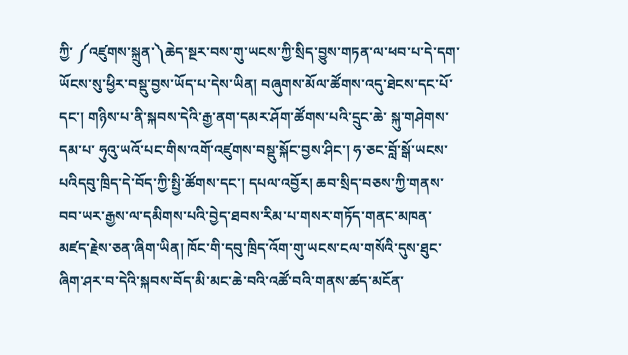ཀྱི་ ༼འཛུགས་སྐྲུན་༽ཆེད་སྔར་བས་གུ་ཡངས་ཀྱི་སྲིད་བྱུས་གཏན་ལ་ཕབ་པ་དེ་དག་ཡོངས་སུ་ཕྱིར་བསྡུ་བྱས་ཡོད་པ་དེས་ཡིན། བཞུགས་མོལ་ཚོགས་འདུ་ཐེངས་དང་པོ་དང་། གཉིས་པ་ནི་སྐབས་དེའི་རྒྱ་ནག་དམར་ཤོག་ཚོགས་པའི་དྲུང་ཆེ་ སྐུ་གཤེགས་དམ་པ་ ཧུའུ་ཡའོ་པང་གིས་འགོ་འཛུགས་བསྡུ་སྐོང་བྱས་ཤིང་། ཧ་ཅང་བློ་སྒོ་ཡངས་པའིདབུ་ཁྲིད་དེ་བོད་ཀྱི་སྤྱི་ཚོགས་དང་། དཔལ་འབྱོར། ཆབ་སྲིད་བཅས་ཀྱི་གནས་བབ་ཡར་རྒྱས་ལ་དམིགས་པའི་བྱེད་ཐབས་རིམ་པ་གསར་གཏོད་གནང་མཁན་མཛད་རྗེས་ཅན་ཞིག་ཡིན། ཁོང་གི་དབུ་ཁྲིད་འོག་གུ་ཡངས་ངལ་གསོའི་དུས་ཐུང་ཞིག་ཤར་བ་དེའི་སྐབས་བོད་མི་མང་ཆེ་བའི་འཚོ་བའི་གནས་ཚད་མངོན་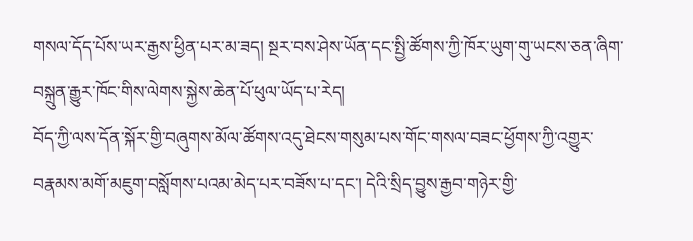གསལ་དོད་པོས་ཡར་རྒྱས་ཕྱིན་པར་མ་ཟད། སྔར་བས་ཤེས་ཡོན་དང་སྤྱི་ཚོགས་ཀྱི་ཁོར་ཡུག་གུ་ཡངས་ཅན་ཞིག་བསྐྲུན་རྒྱུར་ཁོང་གིས་ལེགས་སྐྱེས་ཆེན་པོ་ཕུལ་ཡོད་པ་རེད།
བོད་ཀྱི་ལས་དོན་སྐོར་གྱི་བཞུགས་མོལ་ཚོགས་འདུ་ཐེངས་གསུམ་པས་གོང་གསལ་བཟང་ཕྱོགས་ཀྱི་འགྱུར་བརྣམས་མགོ་མཇུག་བསློགས་པའམ་མེད་པར་བཟོས་པ་དང་། དེའི་སྲིད་བྱུས་རྒྱབ་གཉེར་གྱི་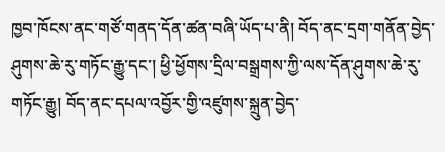ཁྱབ་ཁོངས་ནང་གཙོ་གནད་དོན་ཚན་བཞི་ཡོད་པ་ནི། བོད་ནང་དྲག་གནོན་བྱེད་ཤུགས་ཆེ་རུ་གཏོང་རྒྱུ་དང་། ཕྱི་ཕྱོགས་དྲིལ་བསྒྲགས་ཀྱི་ལས་དོན་ཤུགས་ཆེ་རུ་གཏོང་རྒྱུ། བོད་ནང་དཔལ་འབྱོར་གྱི་འཛུགས་སྐྲུན་བྱེད་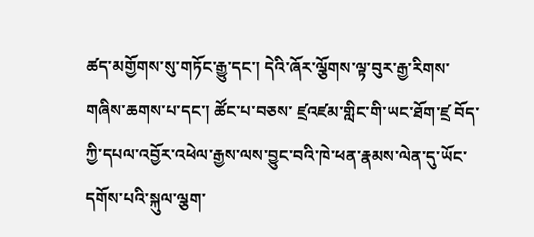ཚད་མགྱོགས་སུ་གཏོང་རྒྱུ་དང་། དེའི་ཞོར་ལྕོགས་ལྟ་བུར་རྒྱ་རིགས་གཞིས་ཆགས་པ་དང་། ཚོང་པ་བཅས་ ཛྲའཛམ་གླིང་གི་ཡང་ཐོག་ཛྲ བོད་ཀྱི་དཔལ་འབྱོར་འཕེལ་རྒྱས་ལས་བྱུང་བའི་ཁེ་ཕན་རྣམས་ལེན་དུ་ཡོང་དགོས་པའི་སྐུལ་ལྕག་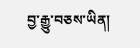བྱ་རྒྱུ་བཅས་ཡིན།